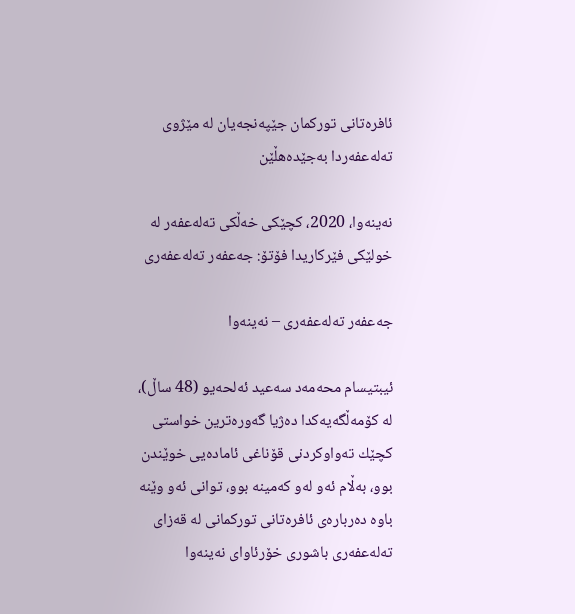ئافره‌تانی توركمان جێپه‌نجه‌یان له‌ مێژوی ته‌له‌عفه‌ردا به‌جێده‌هڵێن

نه‌ینه‌وا، 2020، كچێكی خه‌ڵكی ته‌له‌عفه‌ر له‌ خولێكی فێركاریدا فۆتۆ: جه‌عفه‌ر ته‌له‌عفه‌ری

جه‌عفه‌ر ته‌له‌عفه‌ری – نه‌ینه‌وا

ئیبتیسام محه‌مه‌د سەعید ئەلحەیو (48 ساڵ)، له‌ كۆمه‌ڵگه‌یه‌كدا ده‌ژیا گه‌وره‌ترین خواستی كچێك ته‌واوكردنی قۆناغی ئاماده‌یی خوێندن بوو، به‌ڵام ئه‌و له‌و كه‌مینه‌ بوو، توانی ئه‌و وێنه‌ باوه‌ ده‌رباره‌ی ئافره‌تانی توركمانی له‌ قه‌زای ته‌له‌عفه‌ری باشوری خۆرئاوای نه‌ینه‌وا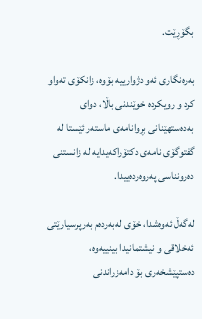بگۆڕێت.

به‌ره‌نگاری ئه‌و دژوارییه‌ بۆوه‌، زانكۆی ته‌واو كرد و رویكرده‌ خوێندنی باڵا، دوای به‌ده‌ستهێنانی بڕوانامه‌ی ماسته‌ر ئێستا له‌ گفتوگۆی نامه‌ی دكتۆراكه‌یدایه‌ له‌ زانستنی ده‌رونناسی په‌روه‌رده‌ییدا.

له‌گه‌ڵ ئه‌وه‌شدا، خۆی له‌به‌رده‌م به‌رپرسیارێتی ئه‌خلاقی و نیشتمانیدا بینییه‌وه‌، ده‌ستپێشخه‌ری بۆ دامه‌زراندنی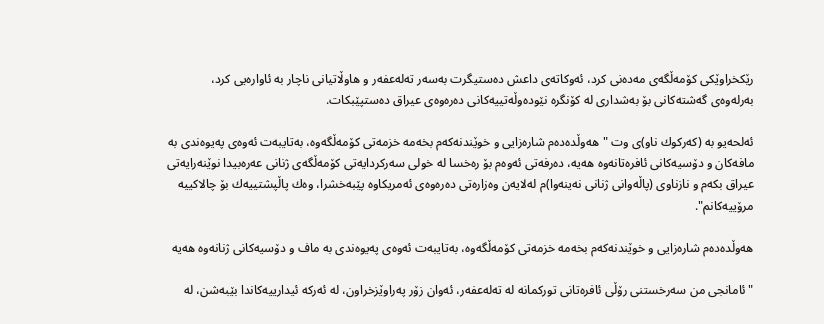رێكخراوێكی كۆمه‌ڵگه‌ی مه‌ده‌نی كرد، ئه‌وكاته‌ی داعش ده‌ستیگرت به‌سه‌ر ته‌له‌عفه‌ر و هاوڵاتیانی ناچار به‌ ئاواره‌یی كرد، به‌رله‌وه‌ی گه‌شته‌كانی بۆ به‌شداری له‌ كۆنگره‌ نێوده‌وڵه‌تییه‌كانی ده‌ره‌وه‌ی عیراق ده‌ستپێبكات.

ئه‌لحه‌یو به‌ (كه‌ركوك ناو)ی وت "هه‌وڵده‌ده‌م شاره‌زایی و خوێندنه‌كه‌م بخه‌مه‌ خزمه‌تی كۆمه‌ڵگه‌وه‌، به‌تایبه‌ت ئه‌وه‌ی په‌یوه‌ندی به‌ مافه‌كان و دۆسیه‌كانی ئافره‌تانه‌وه‌ هه‌یه‌، ده‌رفه‌تی ئه‌وه‌م بۆ ره‌خسا له‌ خولی سه‌ركردایه‌تی كۆمه‌ڵگه‌ی ژنانی عه‌ره‌بیدا نوێنه‌رایه‌تی عیراق بكه‌م و نازناوی (پاڵه‌وانی ژنانی نه‌ینه‌وا)م له‌لایه‌ن وه‌زاره‌تی ده‌ره‌وه‌ی ئه‌مریكاوه‌ پێبه‌خشرا، وه‌ك پاڵپشتییه‌ك بۆ چالاكییه‌ مرۆییه‌كانم".

هه‌وڵده‌ده‌م شاره‌زایی و خوێندنه‌كه‌م بخه‌مه‌ خزمه‌تی كۆمه‌ڵگه‌وه‌، به‌تایبه‌ت ئه‌وه‌ی په‌یوه‌ندی به‌ ماف و دۆسیه‌كانی ژنانه‌وه‌ هه‌یه

"ئامانجی من سه‌رخستنی رۆڵی ئافره‌تانی توركمانه‌ له‌ ته‌له‌عفه‌ر، ئه‌وان زۆر په‌راوێزخراون، له‌ ئه‌ركه‌ ئیدارییه‌كاندا بێبه‌شن، له‌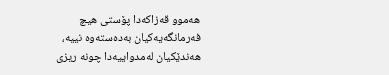هه‌موو قه‌زاكه‌دا پۆستی هیچ فه‌رمانگه‌یه‌كیان به‌ده‌سته‌وه‌ نییه‌، هه‌ندێكیان له‌مدواییه‌دا چونه‌ ریزی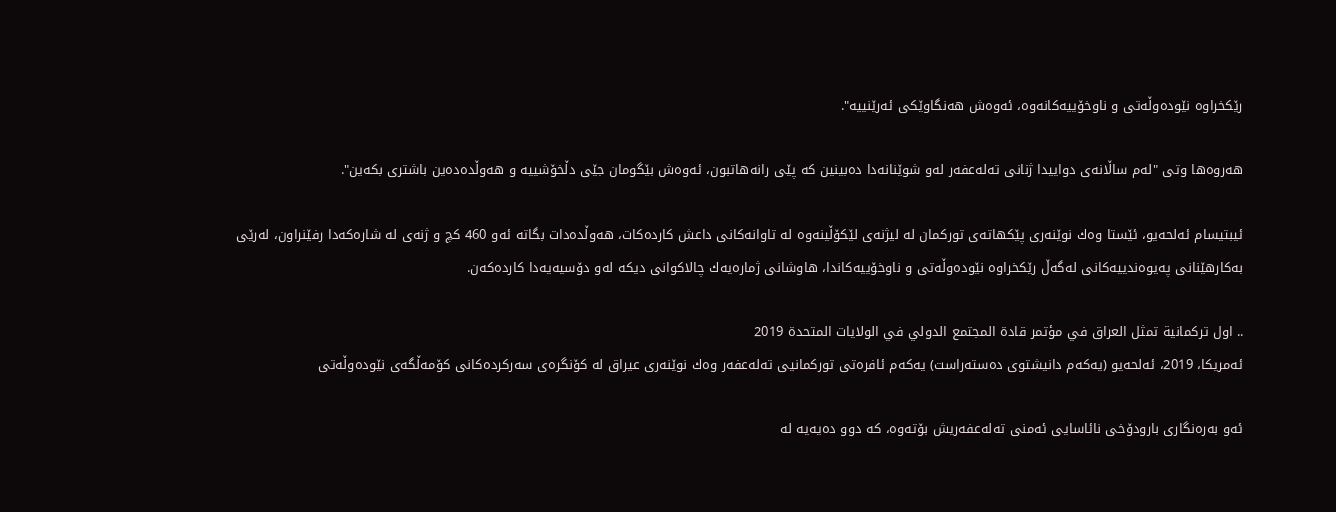رێكخراوه‌ نێوده‌وڵه‌تی و ناوخۆییه‌كانه‌وه‌، ئه‌وه‌ش هه‌نگاوێكی ئه‌رێنییه‌".

هه‌روه‌ها وتی "له‌م ساڵانه‌ی دواییدا ژنانی ته‌له‌عفه‌ر له‌و شوێنانه‌دا ده‌بینین كه‌ پێی رانه‌هاتبون، ئه‌وه‌ش بێگومان جێی دڵخۆشییه‌ و هه‌وڵده‌ده‌ین باشتری بكه‌ین".

ئیبتیسام ئەلحەیو، ئێستا وه‌ك نوێنه‌ری پێكهاته‌ی توركمان له‌ لیژنه‌ی لێكۆڵینه‌وه‌ له‌ تاوانه‌كانی داعش كارده‌كات، هه‌وڵده‌دات بگاته‌ ئه‌و 460 كچ و ژنه‌ی له‌ شاره‌كه‌دا رفێنراون، له‌رێی به‌كارهێنانی په‌یوه‌ندییه‌كانی له‌گه‌ڵ رێكخراوه‌ نێوده‌وڵه‌تی و ناوخۆییه‌كاندا، هاوشانی ژماره‌یه‌ك چالاكوانی دیكه‌ له‌و دۆسیه‌یه‌دا كارده‌كه‌ن.

.. اول تركمانية تمثل العراق في مؤتمر قادة المجتمع الدولي في الولايات المتحدة 2019
ئه‌مریكا، 2019، ئه‌لحه‌یو (یه‌كه‌م دانیشتوی ‌ده‌سته‌راست) یه‌كه‌م ئافره‌تی توركمانیی ته‌له‌عفه‌ر وه‌ك نوێنه‌ری عیراق له‌ كۆنگره‌ی سه‌ركرده‌كانی كۆمه‌ڵگه‌ی نێوده‌وڵه‌تی

ئه‌و به‌ره‌نگاری بارودۆخی نائاسایی ئه‌منی ته‌له‌عفه‌ریش بۆته‌وه‌، كه‌ دوو ده‌یه‌یه‌ له‌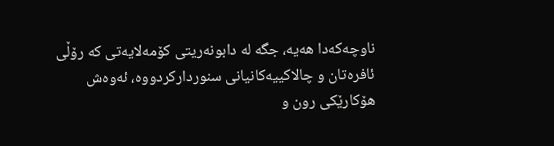ناوچه‌كه‌دا هه‌یه‌، جگه‌ له‌ دابونه‌ریتی كۆمه‌لایه‌تی كه‌ رۆڵی ئافره‌تان و چالاكییه‌كانیانی سنورداركردووه‌، ئه‌وه‌ش هۆكارێكی رون و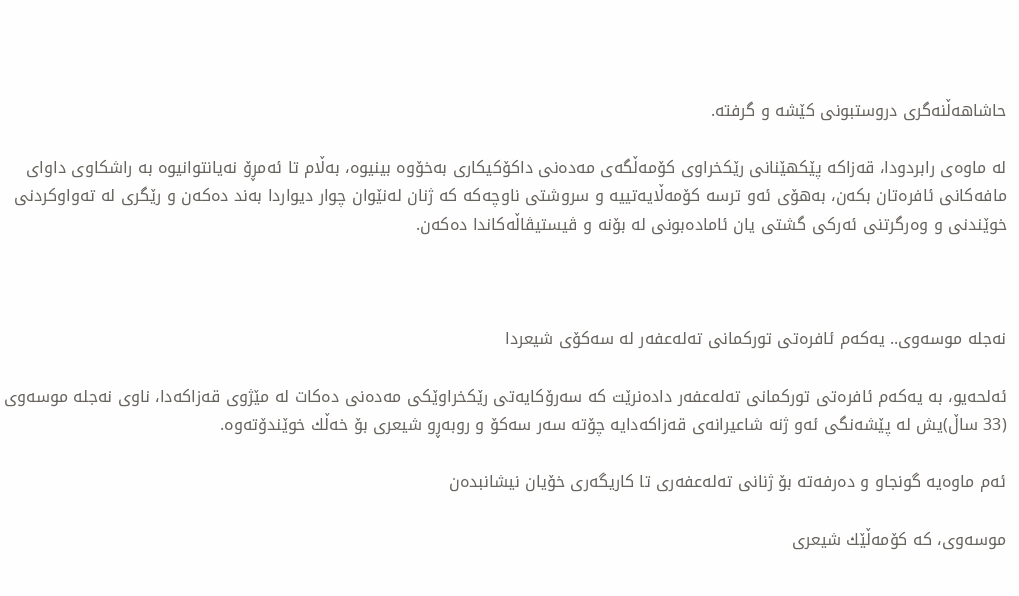حاشاهه‌ڵنه‌گری دروستبونی كێشه‌ و گرفته‌.

له‌ ماوه‌ی رابردودا، قه‌زاكه‌ پێكهێنانی رێكخراوی كۆمه‌ڵگه‌ی مه‌ده‌نی داكۆكیكاری به‌خۆوه‌ بینیوه، به‌ڵام تا ئه‌مڕۆ نه‌یانتوانیوه‌ به‌ راشكاوی داوای مافه‌كانی ئافره‌تان بكه‌ن، به‌هۆی ئه‌و ترسه‌ كۆمه‌ڵایه‌تییه‌ و سروشتی ناوچه‌كه‌ كه‌ ژنان له‌نێوان چوار دیواردا ‌به‌ند ده‌كه‌ن و رێگری له‌ ته‌واوكردنی خوێندنی و وه‌رگرتنی ئه‌ركی گشتی یان ئاماده‌بونی له‌ بۆنه‌ و ڤیستیڤاڵه‌كاندا ده‌كه‌ن.



نه‌جله‌ موسه‌وی.. یه‌كه‌م ئافره‌تی توركمانی ته‌له‌عفه‌ر له‌ سه‌كۆی شیعردا

ئه‌لحه‌یو، به‌ یه‌كه‌م ئافره‌تی توركمانی ته‌له‌عفه‌ر داده‌نرێت كه‌ سه‌رۆكایه‌تی رێكخراوێكی مه‌ده‌نی ده‌كات له‌ مێژوی قه‌زاكه‌دا، ناوی نه‌جله‌ موسه‌وی (33 ساڵ)یش له‌ پێشه‌نگی ئه‌و ژنه‌ شاعیرانه‌ی قه‌زاكه‌دایه‌ چۆته‌ سه‌ر سه‌كۆ و روبه‌ڕو شیعری بۆ خه‌ڵك خوێندۆته‌وه‌.

ئه‌م ماوه‌یه‌ گونجاو و ده‌رفه‌ته‌ بۆ ژنانی ته‌له‌عفه‌ری تا كاریگه‌ری خۆیان نیشانبده‌ن

موسه‌وی، كه‌ كۆمه‌ڵێك شیعری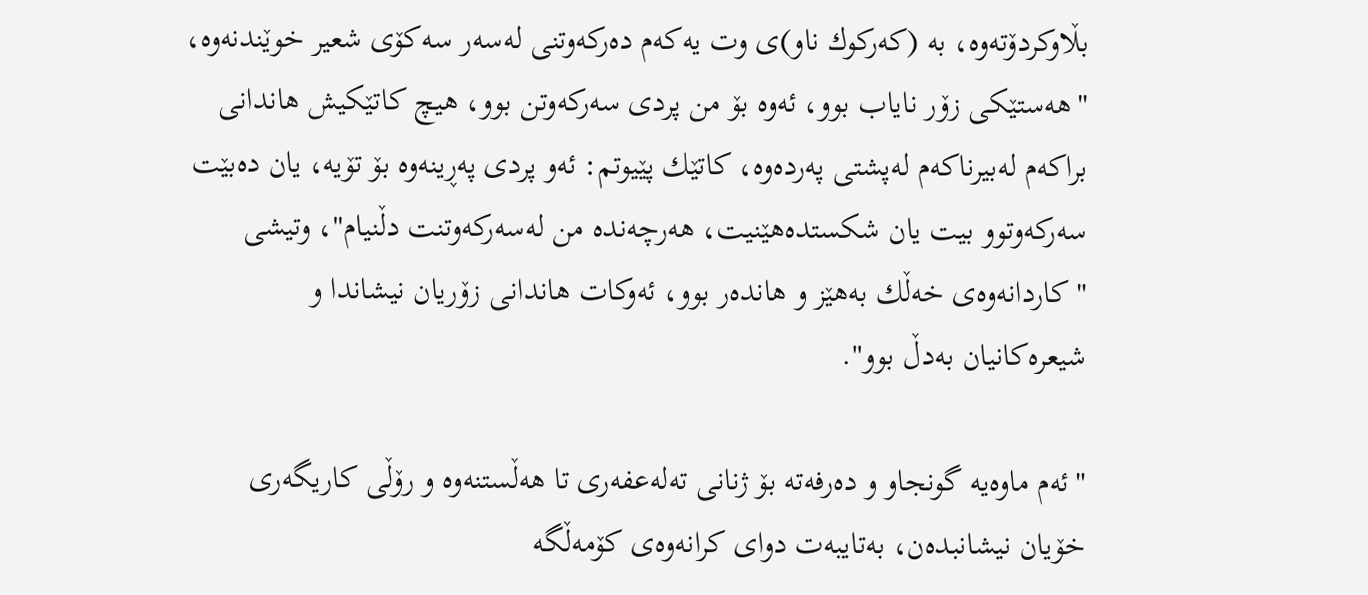بڵاوكردۆته‌وه‌، به‌ (كه‌ركوك ناو)ی وت یه‌كه‌م ده‌ركه‌وتنی له‌سه‌ر سه‌كۆی شعیر خوێندنه‌وه‌، "هه‌ستێكی زۆر نایاب بوو، ‌ئه‌وه‌ بۆ من پردی سه‌ركه‌وتن بوو، هیچ كاتێكیش هاندانی براكه‌م له‌بیرناكه‌م له‌پشتی په‌رده‌وه‌، كاتێك پێیوتم: ئه‌و پردی په‌ڕینه‌وه‌ بۆ تۆیه‌، یان ده‌بێت سه‌ركه‌وتوو بیت یان شكستده‌هێنیت، هه‌رچه‌نده‌ من له‌سه‌ركه‌وتنت دڵنیام"، وتیشی "كاردانه‌وه‌ی خه‌ڵك به‌هێز و هانده‌ر بوو، ئه‌وكات هاندانی زۆریان نیشاندا و شیعره‌كانیان به‌دڵ بوو".

"ئه‌م ماوه‌یه‌ گونجاو و ده‌رفه‌ته‌ بۆ ژنانی ته‌له‌عفه‌ری تا هه‌ڵستنه‌وه‌ و رۆڵی كاریگه‌ری خۆیان نیشانبده‌ن، به‌تایبه‌ت دوای كرانه‌وه‌ی كۆمه‌ڵگه‌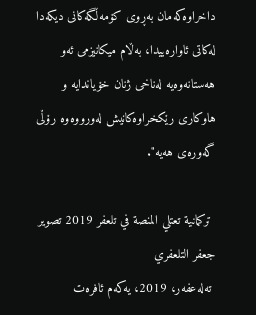داخراوه‌كه‌مان به‌ڕوی كۆمه‌ڵگه‌كانی دیكه‌دا له‌كاتی ئاواره‌ییدا، به‌ڵام میكانیزمی ئه‌و هه‌ستانه‌وه‌یه‌ له‌ناخی ژنان خۆیاندایه‌ و هاوكاری رێكخراوه‌كانیش له‌ورووه‌وه‌ رۆڵی گه‌وره‌ی هه‌یه‌".

 تركمانية تعتلي المنصة في تلعفر 2019 تصوير جعفر التلعفري
 ته‌له‌عفه‌ر، 2019، یه‌كه‌م ئافره‌ت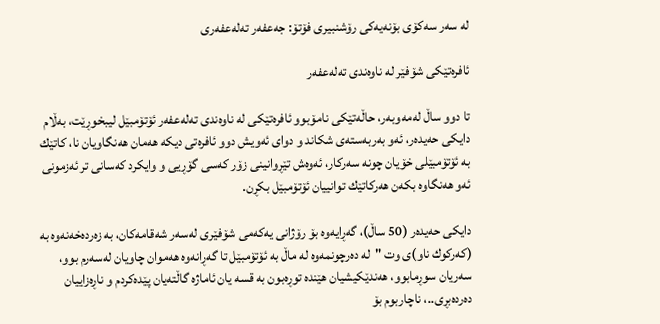له‌ سه‌ر سه‌كۆی بۆنه‌یه‌كی رۆشنبیری فۆتۆ: جه‌عفه‌ر ته‌له‌عفه‌ری

ئافره‌تێكی شۆفێر له‌ ناوه‌ندی ته‌له‌عفه‌ر

تا دوو ساڵ له‌مه‌وبه‌ر، حاڵه‌تێكی نامۆبوو ئافره‌تێكی له‌ ناوه‌ندی ته‌له‌عفه‌ر ئۆتۆمبێل لیبخوڕێت، به‌ڵام دایكی حه‌یده‌ر، ئه‌و به‌ربه‌سته‌ی شكاند و دوای ئه‌ویش دوو ئافره‌تی دیكه‌ هه‌مان هه‌نگاویان نا، كاتێك به‌ ئۆتۆمبێلی خۆیان چونه‌ سه‌ركار، ئه‌وه‌ش تێڕوانینی زۆر كه‌سی گۆڕیی و وایكرد كه‌سانی تر ئه‌زمونی ئه‌و هه‌نگاوه‌ بكه‌ن هه‌ركاتێك توانییان ئۆتۆمبێل بكڕن.

دایكی حه‌یده‌ر (50 ساڵ)، گه‌ڕایه‌وه‌‌ بۆ رۆژانی یه‌كه‌می شۆفێری له‌سه‌ر شه‌قامه‌كان، به‌ زه‌رده‌خه‌نه‌وه‌ به‌ (كه‌ركوك ناو)ی وت "له‌ ده‌رچونمه‌وه‌ له‌ ماڵ به‌ ئۆتۆمبێل تا گه‌ڕانه‌وه‌ هه‌موان چاویان له‌سه‌رم بوو، سه‌ریان سوڕمابوو، هه‌ندێكیشیان هێنده‌ توڕه‌بون به‌ قسه‌ یان ئاماژه‌ گاڵته‌یان پێده‌كردم و ناڕه‌زاییان ده‌رده‌بڕی..، ناچاربوم بۆ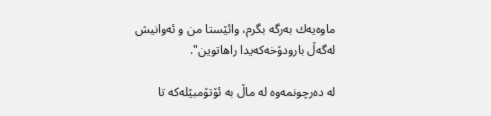ماوه‌یه‌ك به‌رگه‌ بگرم، وائێستا من و ئه‌وانیش له‌گه‌ڵ بارودۆخه‌كه‌یدا راهاتوین".

له‌ ده‌رچونمه‌وه‌ له‌ ماڵ به‌ ئۆتۆمبێله‌كه‌ تا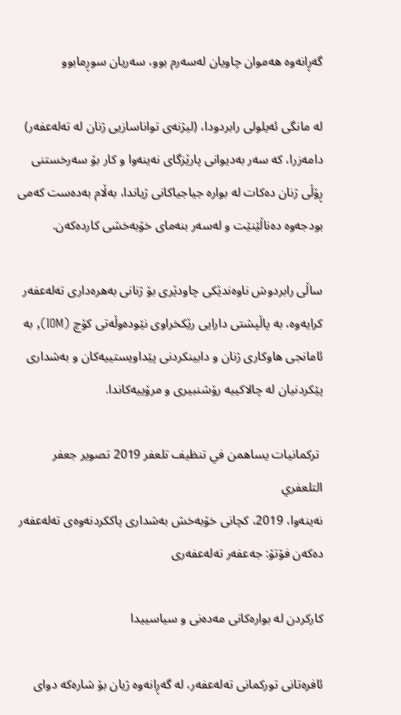گه‌ڕانه‌وه‌ هه‌موان چاویان له‌سه‌رم بوو، سه‌ریان سوڕمابوو

لە مانگی ئەیلولی رابردودا، (لیژنه‌ی تواناسازیی ژنان لە تەلەعفەر) دامەزرا، کە سه‌ر به‌دیوانی پارێزگای نەینەوا و کار بۆ سەرخستنی ڕۆڵی ژنان دەکات لە بوارە جیاجیاکانی ژیاندا، بەڵام بەدەست کەمی بودجه‌وه‌ ده‌ناڵێنێت و لەسەر بنەمای خۆبەخشی كارده‌كه‌ن.

ساڵی رابردوش ناوه‌ندێكی چاودێری بۆ ژنانی به‌هره‌داری ته‌له‌عفه‌ر كرایه‌وه‌، به‌ پاڵپشتی دارایی رێكخراوی نێوده‌وڵه‌تی كۆچ (IOM), به‌ ئامانجی هاوكاری ژنان و دابینكردنی پێداویستییه‌كان و به‌شداری پێكردنیان له‌ چالاكییه‌ رۆشنبیری و مرۆییه‌كاندا.

 تركمانيات يساهمن في تنظيف تلعفر 2019 تصوير جعفر التلعفري
نه‌ینه‌وا، 2019، كچانی خۆبه‌خش به‌شداری پاككردنه‌وه‌ی ته‌له‌عفه‌ر ده‌كه‌ن فۆتۆ: جه‌عفه‌ر ته‌له‌عفه‌ری

كاركردن له‌ بواره‌كانی مه‌ده‌نی و سیاسییدا

ئافره‌تانی توركمانی ته‌له‌عفه‌ر، له‌ گه‌ڕانه‌وه‌ ژیان بۆ شاره‌كه‌ دوای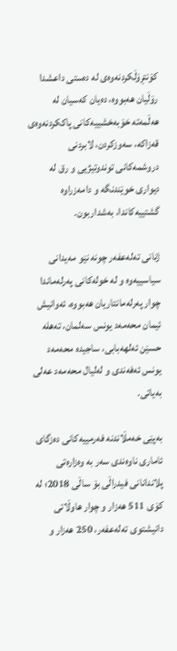كۆنتڕۆڵكردنه‌وه‌ی له‌ ده‌ستی داعشدا رۆڵیان هه‌بووه‌، ده‌یان كه‌سیان له‌ هه‌ڵمه‌ته‌ خۆبه‌خشییه‌كانی پاككردنه‌وه‌ی قه‌زاكه‌، سه‌وزكردن، لابردنی دروشمه‌كانی توندوتیژیی و رق له‌ دیواری خوێندنگه‌ و دامه‌زراوه‌ گشتییه‌كاندا، به‌شداربون.

ژنانی ته‌له‌عفه‌ر چونه‌ نێو مه‌یدانی سیاسییه‌وه‌ و له‌ خوله‌كانی په‌رله‌ماندا چوار په‌رله‌مانتاریان هه‌بووه‌، ئه‌وانیش ئیمان محه‌مه‌د یونس سه‌لمان، ته‌هله‌ حسێن ئه‌لهه‌بابی، ساجیده‌ محه‌مه‌د یونس ئه‌فه‌ندی و له‌لیال محه‌مه‌د عه‌لی به‌یاتی.

به‌پێی خه‌مڵاندنه‌ فه‌رمییه‌كانی ده‌زگای ئاماری ناوه‌ندی سه‌ر به‌ وه‌زاره‌تی پلاندانانی فیدراڵی بۆ ساڵی 2018؛ له‌ كۆی 511 هه‌زار و چوار هاوڵاتی دانیشتوی ته‌له‌عفه‌ر، 250 هه‌زار و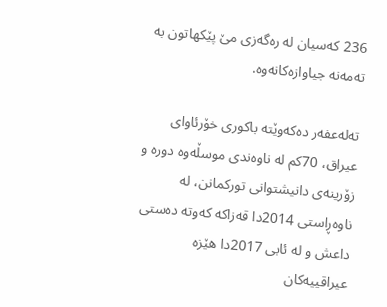236 كه‌سیان له‌ ره‌گه‌زی مێ پێكهاتون به‌ ته‌مه‌نه‌ جیاوازه‌كانه‌وه‌.

ته‌له‌عفه‌ر ده‌كه‌وێته‌ باكوری خۆرئاوای عیراق، 70كم له‌ ناوه‌ندی موسڵه‌وه‌ دوره‌ و زۆرینه‌ی دانیشتوانی توركمانن، له‌ ناوه‌ڕاستی 2014دا قه‌زاكه‌ كه‌وته‌ ده‌ستی داعش و له‌ ئابی 2017دا هێزه‌ عیراقییه‌كان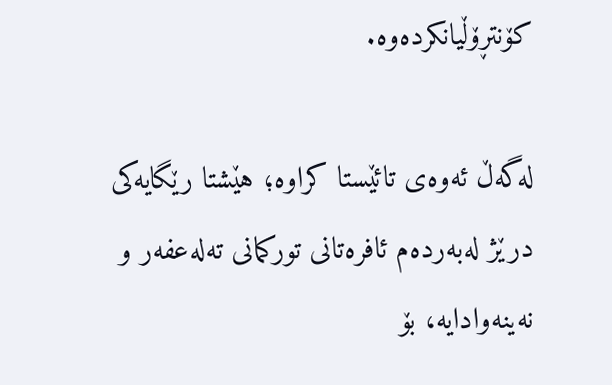كۆنتڕۆڵیانكرده‌وه‌.

له‌گه‌ڵ ئه‌وه‌ی تائێستا كراوه‌؛ هێشتا رێگایه‌كی درێژ له‌به‌رده‌م ئافره‌تانی توركمانی ته‌له‌عفه‌ر و نه‌ینه‌وادایه‌، بۆ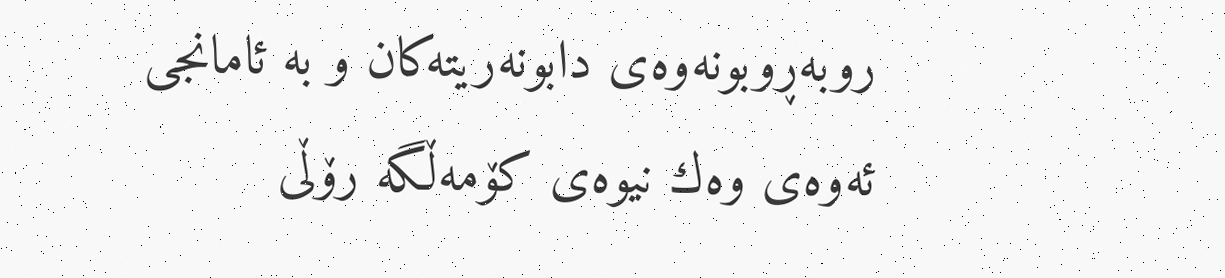روبه‌ڕوبونه‌وه‌ی دابونه‌ریته‌كان و به‌ ئامانجی ئه‌وه‌ی وه‌ك نیوه‌ی كۆمه‌ڵگه‌ رۆڵی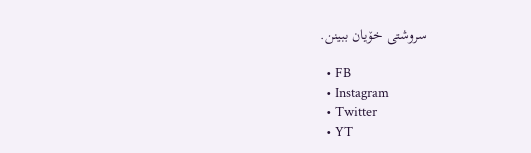سروشتی خۆیان ببینن.

  • FB
  • Instagram
  • Twitter
  • YT